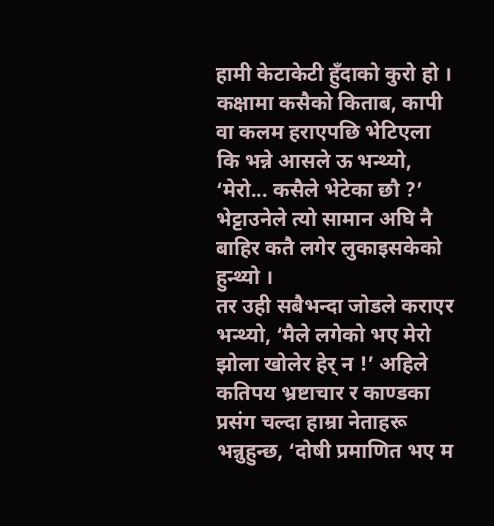हामी केटाकेटी हुँदाको कुरो हो । कक्षामा कसैको किताब, कापी वा कलम हराएपछि भेटिएला कि भन्ने आसले ऊ भन्थ्यो, ‘मेरो... कसैले भेटेका छौ ?’ भेट्टाउनेले त्यो सामान अघि नै बाहिर कतै लगेर लुकाइसकेको हुन्थ्यो ।
तर उही सबैभन्दा जोडले कराएर भन्थ्यो, ‘मैले लगेको भए मेरो झोला खोलेर हेर् न !’ अहिले कतिपय भ्रष्टाचार र काण्डका प्रसंग चल्दा हाम्रा नेताहरू भन्नुहुन्छ, ‘दोषी प्रमाणित भए म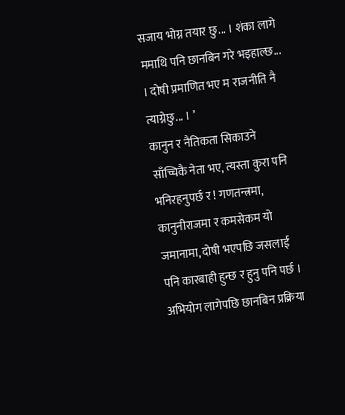सजाय भोग्न तयार छु... । शंका लागे ममाथि पनि छानबिन गरे भइहाल्छ... । दोषी प्रमाणित भए म राजनीति नै त्याग्नेछु... । ’
कानुन र नैतिकता सिकाउने साँच्चिकै नेता भए, त्यस्ता कुरा पनि भनिरहनुपर्छ र ! गणतन्त्रमा, कानुनीराजमा र कमसेकम यो जमानामा, दोषी भएपछि जसलाई पनि कारबाही हुन्छ र हुनु पनि पर्छ । अभियोग लागेपछि छानबिन प्रक्रिया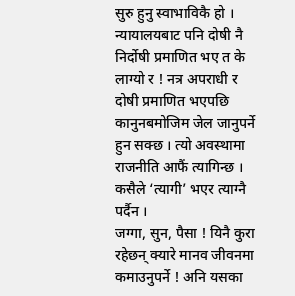सुरु हुनु स्वाभाविकै हो । न्यायालयबाट पनि दोषी नै निर्दोषी प्रमाणित भए त के लाग्यो र ! नत्र अपराधी र दोषी प्रमाणित भएपछि कानुनबमोजिम जेल जानुपर्ने हुन सक्छ । त्यो अवस्थामा राजनीति आफैं त्यागिन्छ । कसैले ‘त्यागी’ भएर त्याग्नै पर्दैन ।
जग्गा, सुन, पैसा ! यिनै कुरा रहेछन् क्यारे मानव जीवनमा कमाउनुपर्ने ! अनि यसका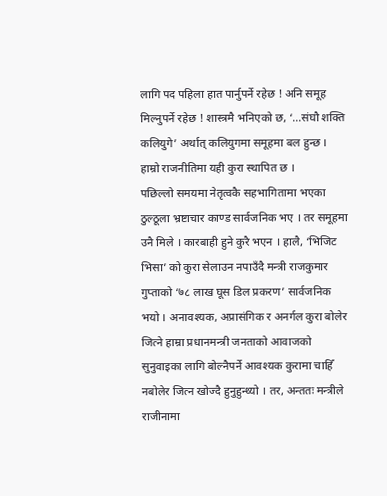लागि पद पहिला हात पार्नुपर्ने रहेछ ! अनि समूह मिल्नुपर्ने रहेछ ! शास्त्रमै भनिएको छ, ‘...संघौ शक्ति कलियुगे’ अर्थात् कलियुगमा समूहमा बल हुन्छ । हाम्रो राजनीतिमा यही कुरा स्थापित छ ।
पछिल्लो समयमा नेतृत्वकै सहभागितामा भएका ठुल्ठूला भ्रष्टाचार काण्ड सार्वजनिक भए । तर समूहमा उनै मिले । कारबाही हुने कुरै भएन । हालै, ‘भिजिट भिसा’ को कुरा सेलाउन नपाउँदै मन्त्री राजकुमार गुप्ताको ‘७८ लाख घूस डिल प्रकरण’ सार्वजनिक भयो । अनावश्यक, अप्रासंगिक र अनर्गल कुरा बोलेर जित्ने हाम्रा प्रधानमन्त्री जनताको आवाजको सुनुवाइका लागि बोल्नैपर्ने आवश्यक कुरामा चाहिँ नबोलेर जित्न खोज्दै हुनुहुन्थ्यो । तर, अन्ततः मन्त्रीले राजीनामा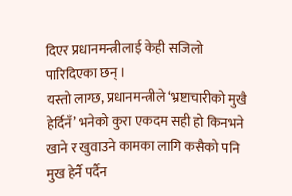दिएर प्रधानमन्त्रीलाई केही सजिलो पारिदिएका छन् ।
यस्तो लाग्छ, प्रधानमन्त्रीले ‘भ्रष्टाचारीको मुखै हेर्दिनँ’ भनेको कुरा एकदम सही हो किनभने खाने र खुवाउने कामका लागि कसैको पनि मुख हेर्नै पर्दैन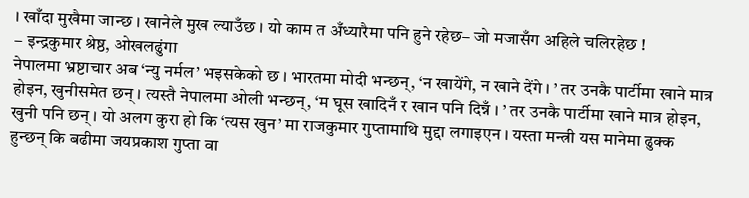। खाँदा मुखैमा जान्छ । खानेले मुख ल्याउँछ । यो काम त अँध्यारैमा पनि हुने रहेछ– जो मजासँग अहिले चलिरहेछ !
– इन्द्रकुमार श्रेष्ठ, ओखलढुंगा
नेपालमा भ्रष्टाचार अब ‘न्यु नर्मल’ भइसकेको छ । भारतमा मोदी भन्छन्, ‘न खायेंगे, न खाने देंगे । ’ तर उनकै पार्टीमा खाने मात्र होइन, खुनीसमेत छन् । त्यस्तै नेपालमा ओली भन्छन्, ‘म घूस खादिनँ र खान पनि दिन्नँ । ’ तर उनकै पार्टीमा खाने मात्र होइन, खुनी पनि छन् । यो अलग कुरा हो कि ‘त्यस खुन’ मा राजकुमार गुप्तामाथि मुद्दा लगाइएन । यस्ता मन्त्री यस मानेमा ढुक्क हुन्छन् कि बढीमा जयप्रकाश गुप्ता वा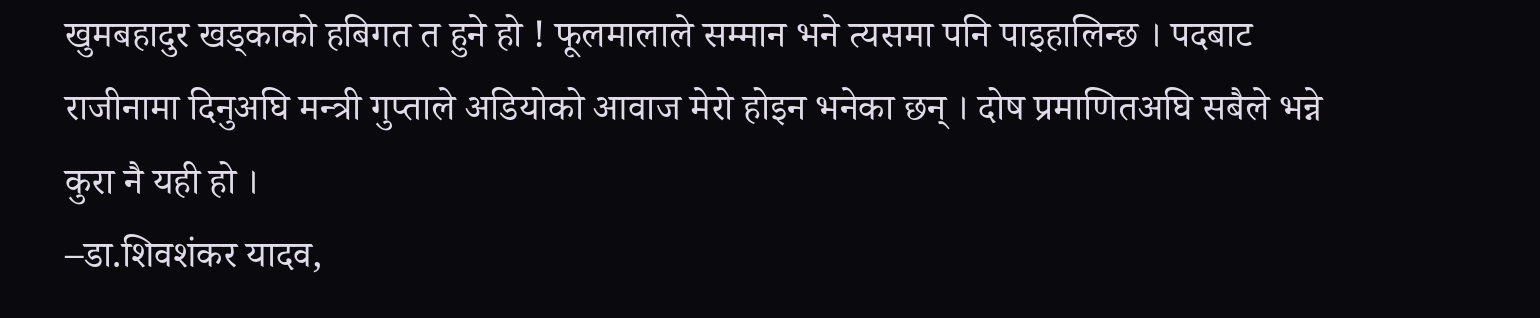खुमबहादुर खड्काको हबिगत त हुने हो ! फूलमालाले सम्मान भने त्यसमा पनि पाइहालिन्छ । पदबाट राजीनामा दिनुअघि मन्त्री गुप्ताले अडियोको आवाज मेरो होइन भनेका छन् । दोष प्रमाणितअघि सबैले भन्ने कुरा नै यही हो ।
–डा.शिवशंकर यादव,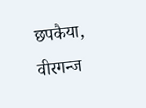छपकैया, वीरगन्ज